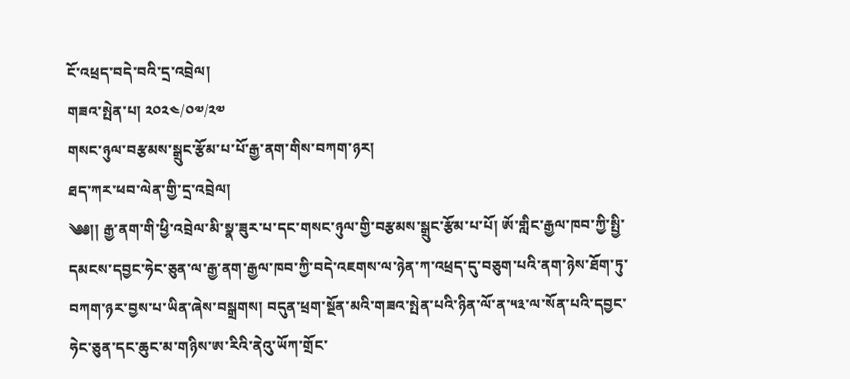ངོ་འཕྲད་བདེ་བའི་དྲ་འབྲེལ།
གཟའ་སྤེན་པ། ༢༠༢༤/༠༧/༢༧
གསང་ཉུལ་བརྩམས་སྒྲུང་རྩོམ་པ་པོ་རྒྱ་ནག་གིས་བཀག་ཉར།
ཐད་ཀར་ཕབ་ལེན་གྱི་དྲ་འབྲེལ།
༄༅།། རྒྱ་ནག་གི་ཕྱི་འབྲེལ་མི་སྣ་ཟུར་པ་དང་གསང་ཉུལ་གྱི་བརྩམས་སྒྲུང་རྩོམ་པ་པོ། ཨོ་གླིང་རྒྱལ་ཁབ་ཀྱི་སྤྱི་དམངས་དབྱང་ཧེང་ཅུན་ལ་རྒྱ་ནག་རྒྱལ་ཁབ་ཀྱི་བདེ་འཇགས་ལ་ཉེན་ཀ་འཕྲད་དུ་བཅུག་པའི་ནག་ཉེས་ཐོག་ཏུ་བཀག་ཉར་བྱས་པ་ཡིན་ཞེས་བསྒྲགས། བདུན་ཕྲག་སྔོན་མའི་གཟའ་སྤེན་པའི་ཉིན་ལོ་ན་༥༣་ལ་སོན་པའི་དབྱང་ཧེང་ཅུན་དང་ཆུང་མ་གཉིས་ཨ་རིའི་ནེའུ་ཡོཀ་གྲོང་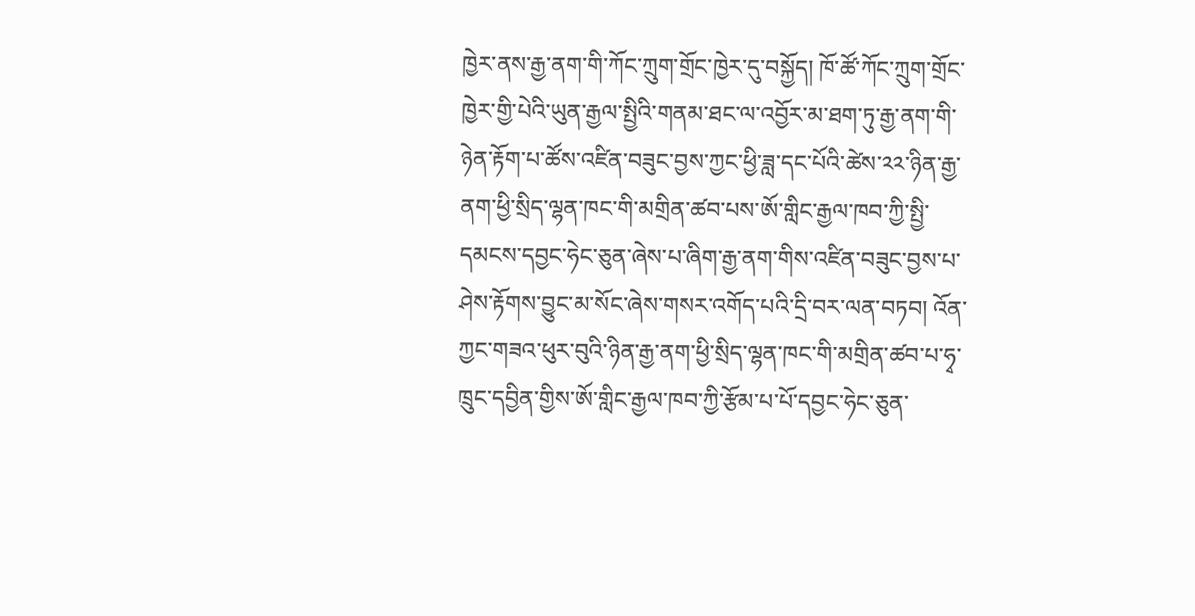ཁྱེར་ནས་རྒྱ་ནག་གི་ཀོང་ཀྲུག་གྲོང་ཁྱེར་དུ་བསྐྱོད། ཁོ་ཚོ་ཀོང་ཀྲུག་གྲོང་ཁྱེར་གྱི་པེའི་ཡུན་རྒྱལ་སྤྱིའི་གནམ་ཐང་ལ་འབྱོར་མ་ཐག་ཏུ་རྒྱ་ནག་གི་ཉེན་རྟོག་པ་ཚོས་འཛིན་བཟུང་བྱས་ཀྱང་ཕྱི་ཟླ་དང་པོའི་ཚེས་༢༢་ཉིན་རྒྱ་ནག་ཕྱི་སྲིད་ལྷན་ཁང་གི་མགྲིན་ཚབ་པས་ཨོ་གླིང་རྒྱལ་ཁབ་ཀྱི་སྤྱི་དམངས་དབྱང་ཧེང་ཅུན་ཞེས་པ་ཞིག་རྒྱ་ནག་གིས་འཛིན་བཟུང་བྱས་པ་ཤེས་རྟོགས་བྱུང་མ་སོང་ཞེས་གསར་འགོད་པའི་དྲི་བར་ལན་བཏབ། འོན་ཀྱང་གཟའ་ཕུར་བུའི་ཉིན་རྒྱ་ནག་ཕྱི་སྲིད་ལྷན་ཁང་གི་མགྲིན་ཚབ་པ་ཧྭ་ཁྲུང་དབྱིན་གྱིས་ཨོ་གླིང་རྒྱལ་ཁབ་ཀྱི་རྩོམ་པ་པོ་དབྱང་ཧེང་ཅུན་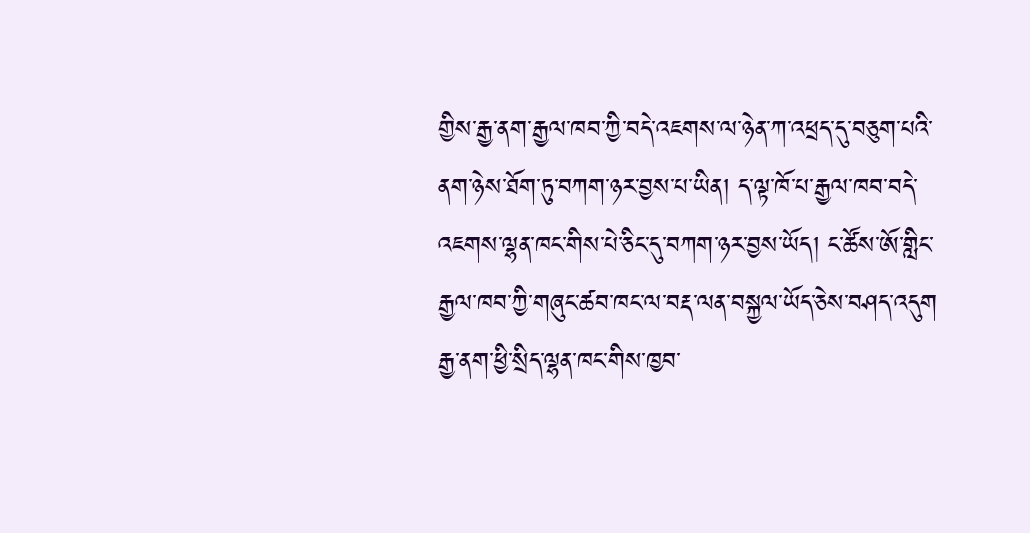གྱིས་རྒྱ་ནག་རྒྱལ་ཁབ་ཀྱི་བདེ་འཇགས་ལ་ཉེན་ཀ་འཕྲད་དུ་བཅུག་པའི་ནག་ཉེས་ཐོག་ཏུ་བཀག་ཉར་བྱས་པ་ཡིན། ད་ལྟ་ཁོ་པ་རྒྱལ་ཁབ་བདེ་འཇགས་ལྷན་ཁང་གིས་པེ་ཅིང་དུ་བཀག་ཉར་བྱས་ཡོད། ང་ཚོས་ཨོ་གླིང་རྒྱལ་ཁབ་ཀྱི་གཞུང་ཚབ་ཁང་ལ་བརྡ་ལན་བསྐྱལ་ཡོད་ཅེས་བཤད་འདུག
རྒྱ་ནག་ཕྱི་སྲིད་ལྷན་ཁང་གིས་ཁྱབ་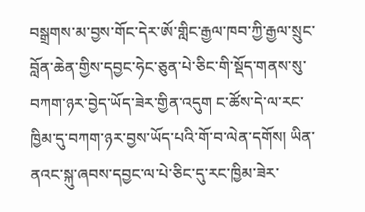བསྒྲགས་མ་བྱས་གོང་དེར་ཨོ་གླིང་རྒྱལ་ཁབ་ཀྱི་རྒྱལ་སྲུང་བློན་ཆེན་གྱིས་དབྱང་ཧེང་ཅུན་པེ་ཅིང་གི་སྡོད་གནས་སུ་བཀག་ཉར་བྱེད་ཡོད་ཟེར་གྱིན་འདུག ང་ཚོས་དེ་ལ་རང་ཁྱིམ་དུ་བཀག་ཉར་བྱས་ཡོད་པའི་གོ་བ་ལེན་དགོས། ཡིན་ནའང་སྐུ་ཞབས་དབྱང་ལ་པེ་ཅིང་དུ་རང་ཁྱིམ་ཟེར་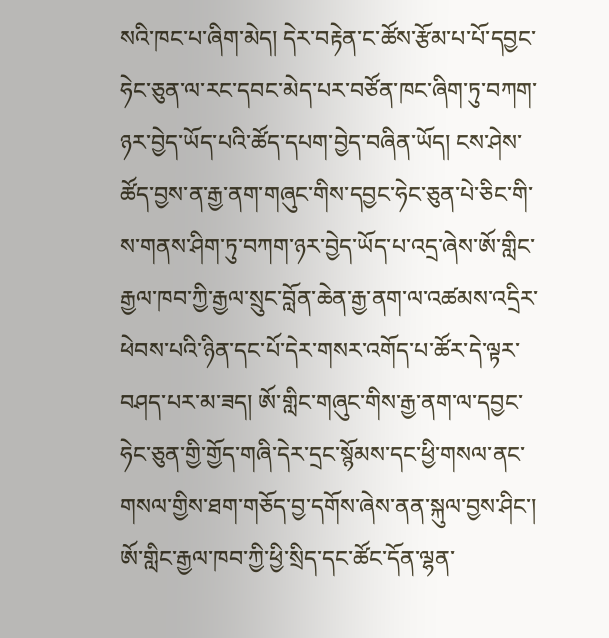སའི་ཁང་པ་ཞིག་མེད། དེར་བརྟེན་ང་ཚོས་རྩོམ་པ་པོ་དབྱང་ཧེང་ཅུན་ལ་རང་དབང་མེད་པར་བཙོན་ཁང་ཞིག་ཏུ་བཀག་ཉར་བྱེད་ཡོད་པའི་ཚོད་དཔག་བྱེད་བཞིན་ཡོད། ངས་ཤེས་ཚོད་བྱས་ན་རྒྱ་ནག་གཞུང་གིས་དབྱང་ཧེང་ཅུན་པེ་ཅིང་གི་ས་གནས་ཤིག་ཏུ་བཀག་ཉར་བྱེད་ཡོད་པ་འདྲ་ཞེས་ཨོ་གླིང་རྒྱལ་ཁབ་ཀྱི་རྒྱལ་སྲུང་བློན་ཆེན་རྒྱ་ནག་ལ་འཚམས་འདྲིར་ཕེབས་པའི་ཉིན་དང་པོ་དེར་གསར་འགོད་པ་ཚོར་དེ་ལྟར་བཤད་པར་མ་ཟད། ཨོ་གླིང་གཞུང་གིས་རྒྱ་ནག་ལ་དབྱང་ཧེང་ཅུན་གྱི་གྱོད་གཞི་དེར་དྲང་སྙོམས་དང་ཕྱི་གསལ་ནང་གསལ་གྱིས་ཐག་གཅོད་བྱ་དགོས་ཞེས་ནན་སྐུལ་བྱས་ཤིང་། ཨོ་གླིང་རྒྱལ་ཁབ་ཀྱི་ཕྱི་སྲིད་དང་ཚོང་དོན་ལྷན་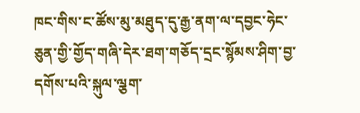ཁང་གིས་ང་ཚོས་མུ་མཐུད་དུ་རྒྱ་ནག་ལ་དབྱང་ཧེང་ཅུན་གྱི་གྱོད་གཞི་དེར་ཐག་གཅོད་དྲང་སྙོམས་ཤིག་བྱ་དགོས་པའི་སྐུལ་ལྕག་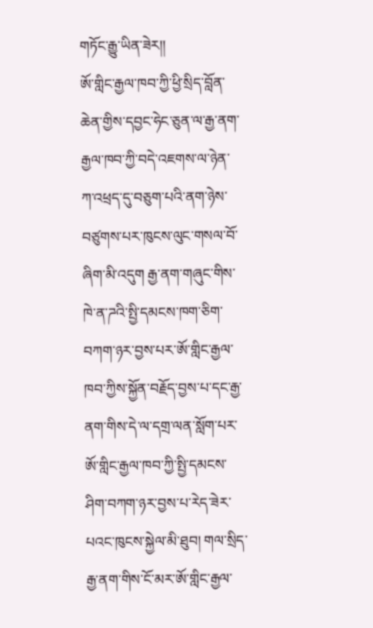གཏོང་རྒྱུ་ཡིན་ཟེར།།
ཨོ་གླིང་རྒྱལ་ཁབ་ཀྱི་ཕྱི་སྲིད་བློན་ཆེན་གྱིས་དབྱང་ཧེང་ཅུན་ལ་རྒྱ་ནག་རྒྱལ་ཁབ་ཀྱི་བདེ་འཇགས་ལ་ཉེན་ཀ་འཕྲད་དུ་བཅུག་པའི་ནག་ཉེས་བཙུགས་པར་ཁུངས་ལུང་གསལ་བོ་ཞིག་མི་འདུག རྒྱ་ནག་གཞུང་གིས་ཁེ་ན་ཌའི་སྤྱི་དམངས་ཁག་ཅིག་བཀག་ཉར་བྱས་པར་ཨོ་གླིང་རྒྱལ་ཁབ་ཀྱིས་སྐྱོན་བརྗོད་བྱས་པ་དང་རྒྱ་ནག་གིས་དེ་ལ་དགྲ་ལན་སློག་པར་ཨོ་གླིང་རྒྱལ་ཁབ་ཀྱི་སྤྱི་དམངས་ཤིག་བཀག་ཉར་བྱས་པ་རེད་ཟེར་པའང་ཁུངས་སྐྱེལ་མི་ཐུབ། གལ་སྲིད་རྒྱ་ནག་གིས་ངོ་མར་ཨོ་གླིང་རྒྱལ་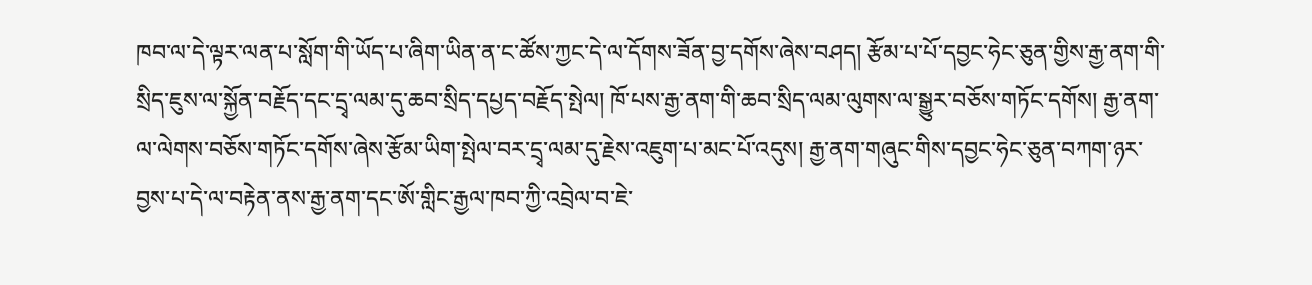ཁབ་ལ་དེ་ལྟར་ལན་པ་སློག་གི་ཡོད་པ་ཞིག་ཡིན་ན་ང་ཚོས་ཀྱང་དེ་ལ་དོགས་ཟོན་བྱ་དགོས་ཞེས་བཤད། རྩོམ་པ་པོ་དབྱང་ཧེང་ཅུན་གྱིས་རྒྱ་ནག་གི་སྲིད་ཇུས་ལ་སྐྱོན་བརྗོད་དང་དྲྭ་ལམ་དུ་ཆབ་སྲིད་དཔྱད་བརྗོད་སྤེལ། ཁོ་པས་རྒྱ་ནག་གི་ཆབ་སྲིད་ལམ་ལུགས་ལ་སྒྱུར་བཅོས་གཏོང་དགོས། རྒྱ་ནག་ལ་ལེགས་བཅོས་གཏོང་དགོས་ཞེས་རྩོམ་ཡིག་སྤེལ་བར་དྲྭ་ལམ་དུ་རྗེས་འཇུག་པ་མང་པོ་འདུས། རྒྱ་ནག་གཞུང་གིས་དབྱང་ཧེང་ཅུན་བཀག་ཉར་བྱས་པ་དེ་ལ་བརྟེན་ནས་རྒྱ་ནག་དང་ཨོ་གླིང་རྒྱལ་ཁབ་ཀྱི་འབྲེལ་བ་ཇེ་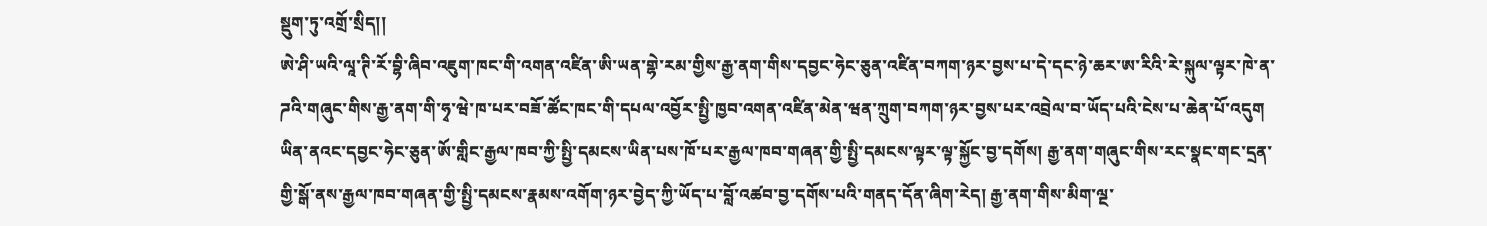སྡུག་ཏུ་འགྲོ་སྲིད།།
ཨེ་ཤི་ཡའི་ལཱ་ཊི་རོ་བྷི་ཞིབ་འཇུག་ཁང་གི་འགན་འཛིན་ཨི་ཡན་གྷེ་རམ་གྱིས་རྒྱ་ནག་གིས་དབྱང་ཧེང་ཅུན་འཛིན་བཀག་ཉར་བྱས་པ་དེ་དང་ཉེ་ཆར་ཨ་རིའི་རེ་སྐུལ་ལྟར་ཁེ་ན་ཌའི་གཞུང་གིས་རྒྱ་ནག་གི་ཧྭ་ཝེ་ཁ་པར་བཟོ་ཚོང་ཁང་གི་དཔལ་འབྱོར་སྤྱི་ཁྱབ་འགན་འཛིན་མེན་ཝན་ཀྲུག་བཀག་ཉར་བྱས་པར་འབྲེལ་བ་ཡོད་པའི་ངེས་པ་ཆེན་པོ་འདུག ཡིན་ནའང་དབྱང་ཧེང་ཅུན་ཨོ་གླིང་རྒྱལ་ཁབ་ཀྱི་སྤྱི་དམངས་ཡིན་པས་ཁོ་པར་རྒྱལ་ཁབ་གཞན་གྱི་སྤྱི་དམངས་ལྟར་ལྟ་སྐྱོང་བྱ་དགོས། རྒྱ་ནག་གཞུང་གིས་རང་སྣང་གང་དྲན་གྱི་སྒོ་ནས་རྒྱལ་ཁབ་གཞན་གྱི་སྤྱི་དམངས་རྣམས་འགོག་ཉར་བྱེད་ཀྱི་ཡོད་པ་བློ་འཚབ་བྱ་དགོས་པའི་གནད་དོན་ཞིག་རེད། རྒྱ་ནག་གིས་མིག་ལྔ་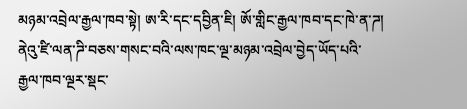མཉམ་འབྲེལ་རྒྱལ་ཁབ་སྟེ། ཨ་རི་དང་དབྱིན་ཇི། ཨོ་གླིང་རྒྱལ་ཁབ་དང་ཁེ་ན་ཌ། ནེའུ་ཛི་ལན་ཌི་བཅས་གསང་བའི་ལས་ཁང་ལྔ་མཉམ་འབྲེལ་བྱེད་ཡོད་པའི་རྒྱལ་ཁབ་ལྔར་སྡང་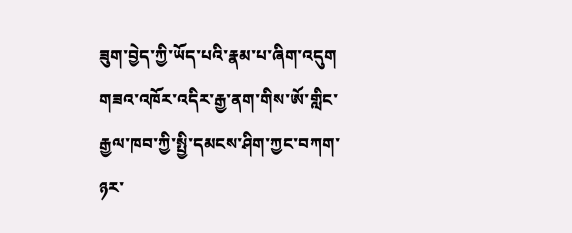ཟུག་བྱེད་ཀྱི་ཡོད་པའི་རྣམ་པ་ཞིག་འདུག གཟའ་འཁོར་འདིར་རྒྱ་ནག་གིས་ཨོ་གླིང་རྒྱལ་ཁབ་ཀྱི་སྤྱི་དམངས་ཤིག་ཀྱང་བཀག་ཉར་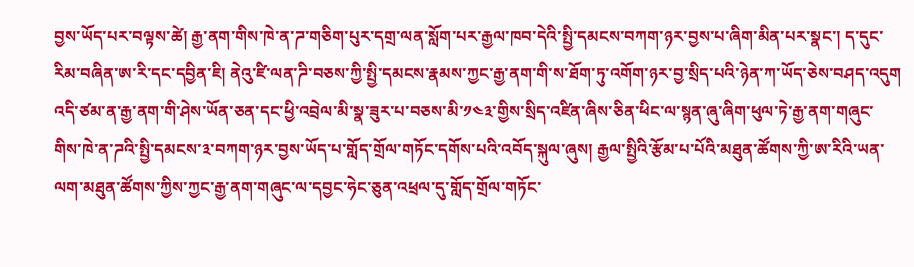བྱས་ཡོད་པར་བལྟས་ཚེ། རྒྱ་ནག་གིས་ཁེ་ན་ཌ་གཅིག་པུར་དགྲ་ལན་སློག་པར་རྒྱལ་ཁབ་དེའི་སྤྱི་དམངས་བཀག་ཉར་བྱས་པ་ཞིག་མིན་པར་སྣང་། ད་དུང་རིམ་བཞིན་ཨ་རི་དང་དབྱིན་ཇི། ནེའུ་ཛི་ལན་ཌི་བཅས་ཀྱི་སྤྱི་དམངས་རྣམས་ཀྱང་རྒྱ་ནག་གི་ས་ཐོག་ཏུ་འགོག་ཉར་བྱ་སྲིད་པའི་ཉེན་ཀ་ཡོད་ཅེས་བཤད་འདུག
འདི་ཙམ་ན་རྒྱ་ནག་གི་ཤེས་ཡོན་ཅན་དང་ཕྱི་འབྲེལ་མི་སྣ་ཟུར་པ་བཅས་མི་༡༤༣་གྱིས་སྲིད་འཛིན་ཞིས་ཅིན་ཕིང་ལ་སྙན་ཞུ་ཞིག་ཕུལ་ཏེ་རྒྱ་ནག་གཞུང་གིས་ཁེ་ན་ཌའི་སྤྱི་དམངས་༣་བཀག་ཉར་བྱས་ཡོད་པ་གློད་གྲོལ་གཏོང་དགོས་པའི་འབོད་སྐུལ་ཞུས། རྒྱལ་སྤྱིའི་རྩོམ་པ་པོའི་མཐུན་ཚོགས་ཀྱི་ཨ་རིའི་ཡན་ལག་མཐུན་ཚོགས་ཀྱིས་ཀྱང་རྒྱ་ནག་གཞུང་ལ་དབྱང་ཧེང་ཅུན་འཕྲལ་དུ་གློད་གྲོལ་གཏོང་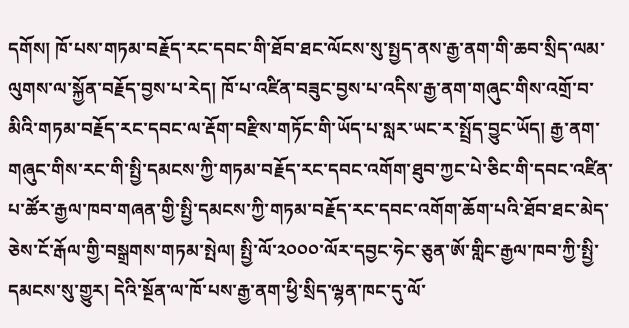དགོས། ཁོ་པས་གཏམ་བརྗོད་རང་དབང་གི་ཐོབ་ཐང་ལོངས་སུ་སྤྱད་ནས་རྒྱ་ནག་གི་ཆབ་སྲིད་ལམ་ལུགས་ལ་སྐྱོན་བརྗོད་བྱས་པ་རེད། ཁོ་པ་འཛིན་བཟུང་བྱས་པ་འདིས་རྒྱ་ནག་གཞུང་གིས་འགྲོ་བ་མིའི་གཏམ་བརྗོད་རང་དབང་ལ་རྡོག་བརྫིས་གཏོང་གི་ཡོད་པ་སླར་ཡང་ར་སྤྲོད་བྱུང་ཡོད། རྒྱ་ནག་གཞུང་གིས་རང་གི་སྤྱི་དམངས་ཀྱི་གཏམ་བརྗོད་རང་དབང་འགོག་ཐུབ་ཀྱང་པེ་ཅིང་གི་དབང་འཛིན་པ་ཚོར་རྒྱལ་ཁབ་གཞན་གྱི་སྤྱི་དམངས་ཀྱི་གཏམ་བརྗོད་རང་དབང་འགོག་ཆོག་པའི་ཐོབ་ཐང་མེད་ཅེས་ངོ་རྒོལ་གྱི་བསྒྲགས་གཏམ་སྤེལ། སྤྱི་ལོ་༢༠༠༠་ལོར་དབྱང་ཧེང་ཅུན་ཨོ་གླིང་རྒྱལ་ཁབ་ཀྱི་སྤྱི་དམངས་སུ་གྱུར། དེའི་སྔོན་ལ་ཁོ་པས་རྒྱ་ནག་ཕྱི་སྲིད་ལྷན་ཁང་དུ་ལོ་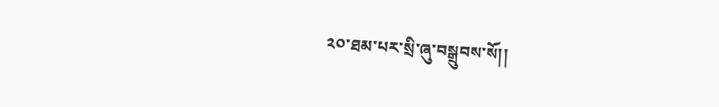༢༠་ཐམ་པར་སྲི་ཞུ་བསྒྲུབས་སོ།།